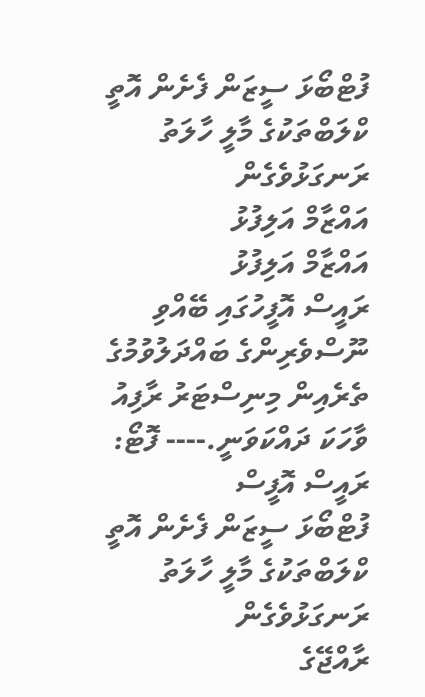ފުޓްބޯޅަ ސީޒަން ފެށެން އޮތީ ކްލަބްތަކުގެ މާލީ ހާލަތު ރަނގަޅުވެގެން
އައްޒާމް އަލިފުޅު
އައްޒާމް އަލިފުޅު
ރައީސް އޮފީހުގައި ބޭއްވި ނޫސްވެރިންގެ ބައްދަލުވުމުގެ ތެރެއިން މިނިސްޓަރު ރާފިއު ވާހަކަ ދައްކަވަނީ.---- ފޮޓޯ: ރައީސް އޮފީސް
ފުޓްބޯޅަ ސީޒަން ފެށެން އޮތީ ކްލަބްތަކުގެ މާލީ ހާލަތު ރަނގަޅުވެގެން
ރާއްޖޭގެ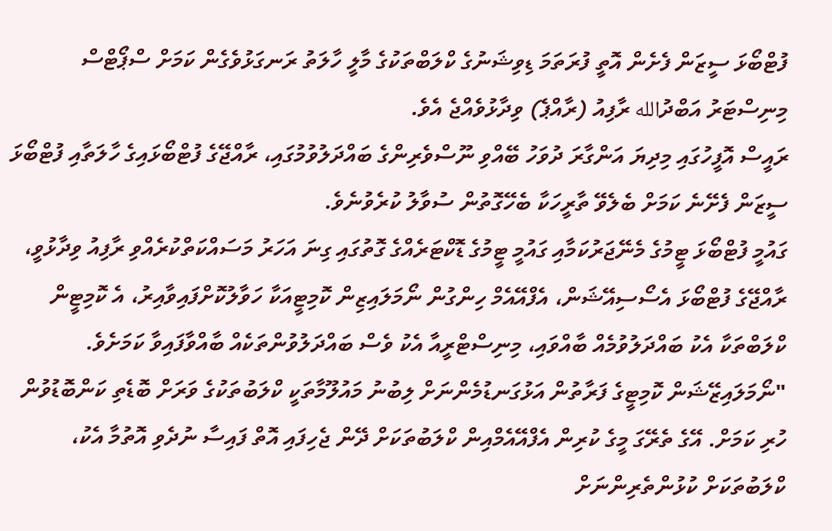ފުޓްބޯޅަ ސީޒަން ފެށެން އޮތީ ފުރަތަމަ ޑިވިޝަނުގެ ކްލަބްތަކުގެ މާލީ ހާލަތު ރަނގަޅުވެގެން ކަމަށް ސްޕޯޓްސް މިނިސްޓަރު އަބްދުالله ރާފިއު (ރާއްޕެ) ވިދާޅުވެއްޖެ އެވެ.
ރައީސް އޮފީހުގައި މިދިޔަ އަންގާރަ ދުވަހު ބޭއްވި ނޫސްވެރިންގެ ބައްދަލުވުމުގައި، ރާއްޖޭގެ ފުޓްބޯޅައިގެ ހާލަތާއި ފުޓްބޯޅަ ސީޒަން ފެށޭނެ ކަމަށް ބެލެވޭ ތާރީހަކާ ބެހޭގޮތުން ސުވާލު ކުރެވުނެވެ.
ގައުމީ ފުޓްބޯޅަ ޓީމުގެ މެނޭޖަރުކަމާއި ގައުމީ ޓީމުގެ ޑޮކްޓަރެއްގެ ގޮތުގައި ގިނަ އަހަރު މަސައްކަތްކުރެއްވި ރާފިއު ވިދާޅުވީ، ރާއްޖޭގެ ފުޓްބޯޅަ އެސޯސިއޭޝަން، އެފްއޭއެމް ހިންގުން ނޯމަލައިޒިން ކޮމިޓީއަކާ ހަވާލުކޮށްފައިވާއިރު، އެ ކޮމިޓީން ކްލަބްތަކާ އެކު ބައްދަލުވުމެއް ބާއްވައި، މިނިސްޓްރީއާ އެކު ވެސް ބައްދަލުވުންތަކެއް ބާއްވާފައިވާ ކަމަށެވެ.
"ނޯމަލައިޒޭޝަން ކޮމިޓީގެ ފަރާތުން އަޅުގަނޑުމެންނަށް ލިބުނު މައުލޫމާތަކީ ކްލަބުތަކުގެ ވަރަށް ބޮޑެތި ކަންބޮޑުވުން ހުރި ކަމަށް. އޭގެ ތެރޭގަ މީގެ ކުރިން އެފްއޭއެމްއިން ކްލަބުތަކަށް ދޭން ޖެހިފައި އޮތް ފައިސާ ނުދެވި އޮތުމާ އެކު، ކްލަބުތަކަށް ކުޅުންތެރިންނަށް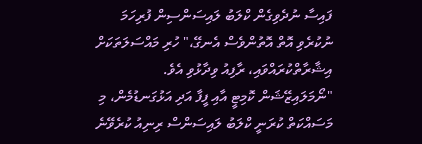ފައިސާ ނުދެވިގެން ކްލަބު ލައިސަންސިން ފުރިހަމަ ނުކުރެވި އޮތް އޮތުންވެސް އެނގޭ،" ހުރި މައްސަލަތަކަށް އިޝާރާތްކުރައްވައި، ރާފިއު ވިދާޅުވި އެވެ.
"ނޯމަލައިޒޭޝަން ކޮމިޓީ އާއި ފީފާ އަދި އަޅުގަނޑުމެން، މި މަސައްކަތް ކުރަނީ ކްލަބު ލައިސަންސް ރިނިއު ކުރެވޭނެ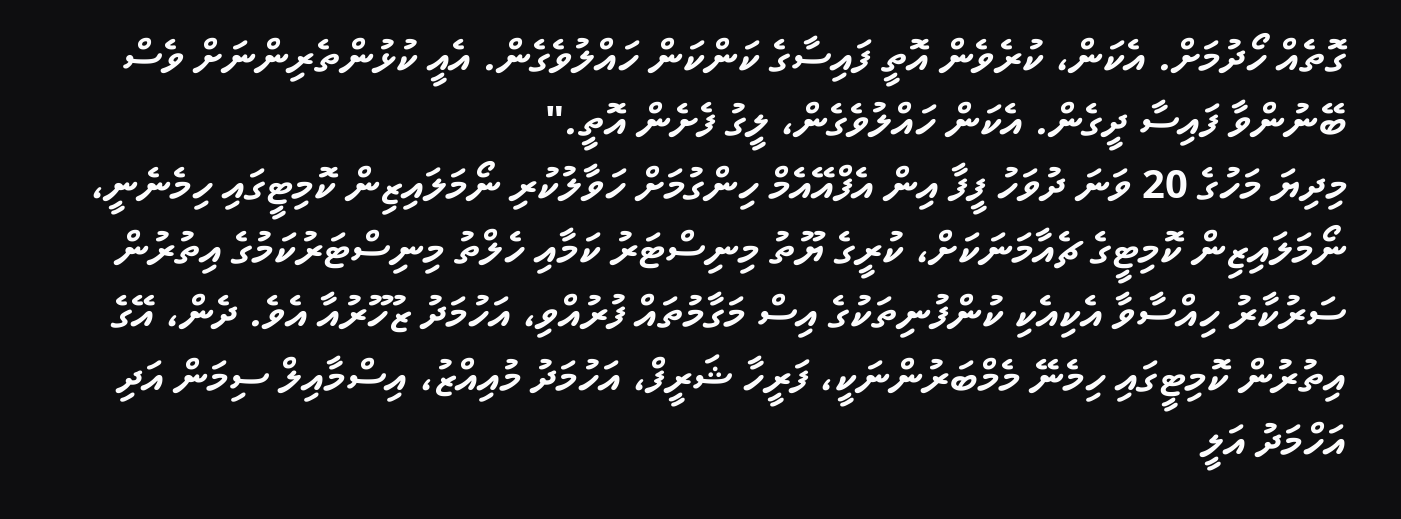ގޮތެއް ހޯދުމަށް. އެކަން، ކުރެވެން އޮތީ ފައިސާގެ ކަންކަން ހައްލުވެގެން. އެއީ ކުޅުންތެރިންނަށް ވެސް ބޭނުންވާ ފައިސާ ދީގެން. އެކަން ހައްލުވެގެން، ލީގު ފެށެން އޮތީ."
މިދިޔަ މަހުގެ 20 ވަނަ ދުވަހު ފީފާ އިން އެފްއޭއެމް ހިންގުމަށް ހަވާލުކުރި ނޯމަލައިޒިން ކޮމިޓީގައި ހިމެނެނީ، ނޯމަލައިޒިން ކޮމިޓީގެ ޗެއާމަނަކަށް، ކުރީގެ ޔޫތު މިނިސްޓަރު ކަމާއި ހެލްތު މިނިސްޓަރުކަމުގެ އިތުރުން ސަރުކާރު ހިއްސާވާ އެކިއެކި ކުންފުނިތަކުގެ އިސް މަގާމުތައް ފުރުއްވި، އަހުމަދު ޒުހޫރުއާ އެވެ. ދެން، އޭގެ އިތުރުން ކޮމިޓީގައި ހިމެނޭ މެމްބަރުންނަކީ، ފަރީހާ ޝަރީފް، އަހުމަދު މުއިއްޒު، އިސްމާއިލް ސިމަން އަދި އަހްމަދު އަލީ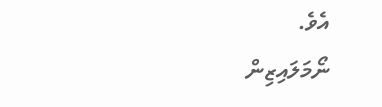އެވެ.
ނޯމަލައިޒިން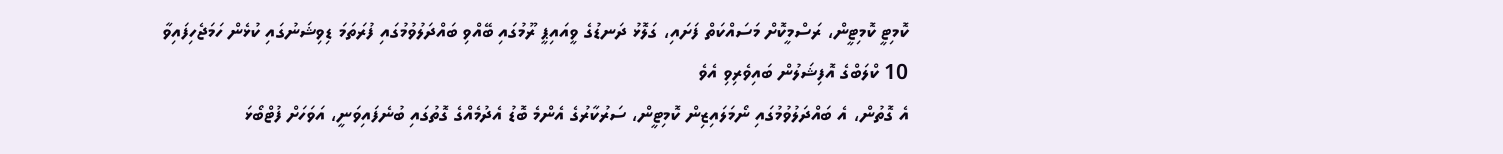ކޮމިޓީ ކޮމިޓީން، ރަސްމީކޮށް މަސައްކަތް ފަށައި، ގަލޮޅު ދަނޑުގެ ވީއައިޕީ ރޫމުގައި ބޭއްވި ބައްދަލުވުމުގައި ފުރަތަމަ ޑިވިޝަނުގައި ކުޅެން ހަމަޖެހިފައިވާ 10 ކްލަބްގެ އޮފިޝަލުން ބައިވެރިވި އެވެ
އެ ގޮތުން، އެ ބައްދަލުވުމުގައި ނޯމަލައިޒިން ކޮމިޓީން، ސަރުކާރުގެ އެންމެ ބޮޑު އެދުމެއްގެ ގޮތުގައި ބުނެފައިވަނީ، އަވަހަށް ފުޓްބޯޅަ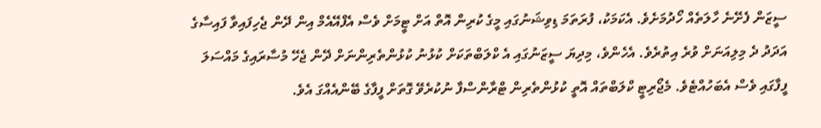ސީޒަން ފެށޭނެ ހާލަތެއް ހޯދުމަށެވެ. އެކަމަކު، ފުރަތަމަ ޑިވިޝަނުގައި މީގެ ކުރިން އޮތް އަށް ޓީމަށް ވެސް އެފްއޭއެމް އިން ދޭން ޖެހިފައިވާ ފައިސާގެ އަދަދު ދެ މިލިއަނަށް ވުރެ އިތުރެވެ. އެހެންވެ، މިދިޔަ ސީޒަނުގައި އެ ކްލަބްތަކަށް ކުޅުނު ކުޅުންތެރިންނަށް ދޭން ޖެހޭ މުސާރައިގެ މައްސަލަ ފީފާގައި ވެސް އެބަހުއްޓެވެ. މެޖޯރިޓީ ކްލަބްތައް އޮތީ ކުޅުންތެރިން ޓްރާންސްފާ ނުކުރެވޭ ގޮތަށް ފީފާގެ ބޭންއެއްގަ އެވެ.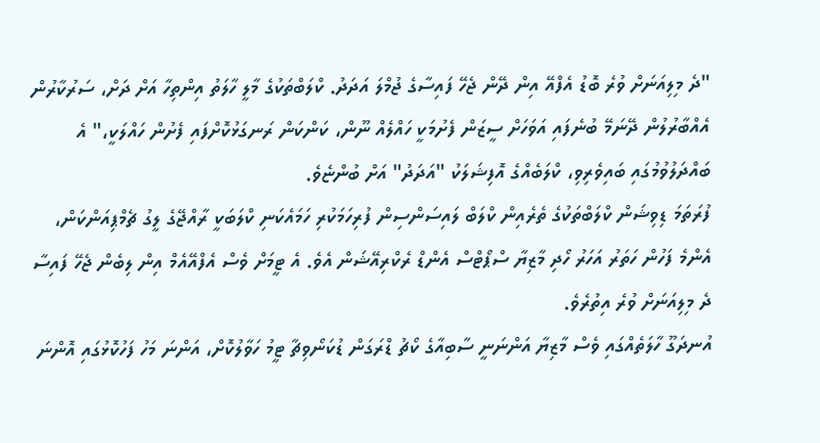"ދެ މިލިއަނަށް ވުރެ ބޮޑު އެފްއޭ އިން ދޭން ޖެހޭ ފައިސާގެ ޖުމްލަ އަދަދު. ކްލަބްތަކުގެ މާލީ ހާލަތު އިންތިހާ އަށް ދަށް، ސަރުކާރުން އެއްބާރުލުން ދޭނަމޭ ބުނެފައި އަވަހަށް ސީޒަން ފެށުމަކީ ހައްލެއް ނޫން، ކަންކަން ރަނގަޅުކޮށްފައި ފެށުން ހައްލަކީ،" އެ ބައްދަލުވުމުގައި ބައިވެރިވި، ކްލަބެއްގެ އޮފިޝަލަކު "އަދަދު" އަށް ބުންޏެވެ.
ފުރަތަމަ ޑިވިޝަން ކްލަބްތަކުގެ ތެރެއިން ކްލަބް ލައިސަންސިން ފުރިހަމަކުރި ހަމައެކަނި ކްލަބަކީ ރާއްޖޭގެ ލީގު ޗެމްޕިއަންކަން، އެންމެ ފަހުން ހަތަރު އަހަރު ހޯދި މާޒިޔާ ސްޕޯޓްސް އެންޑް ރެކްރިއޭޝަން އެވެ. އެ ޓީމަށް ވެސް އެފްއޭއެމް އިން ލިބެން ޖެހޭ ފައިސާ ދެ މިލިއަނަށް ވުރެ އިތުރެވެ.
އުނދަގޫ ހާލަތެއްގައި ވެސް މާޒިޔާ އަންނަނީ ސާބިއާގެ ކޯޗު ޑްރަގަން ޑުކަނޯވިޗާ ޓީމު ހަވާލުކޮށް، އަންނަ މަހު ފަހުކޮޅުގައި އޮންނަ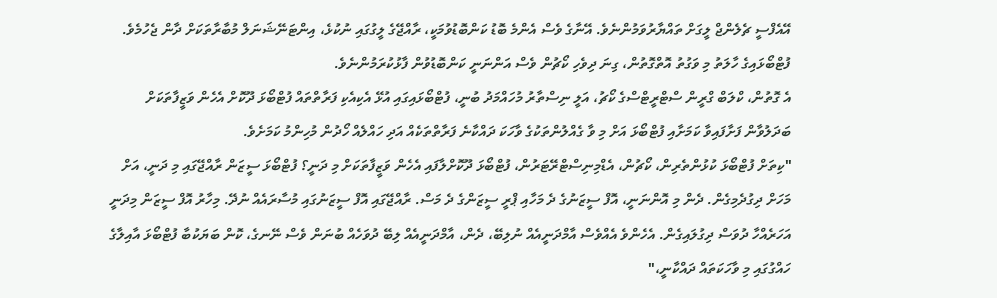އޭއެފްސީ ޗެލެންޖް ލީގަށް ތައްޔާރުވަމުންނެވެ. އޭނާގެ ވެސް އެންމެ ބޮޑު ކަންބޮޑުވުމަކީ، ރާއްޖޭގެ ލީގުގައި ނުކުޅެ، އިންޓަނޭޝަނަލް މުބާރާތަކަށް ދާން ޖެހުމެވެ.
ފުޓްބޯޅައިގެ ހާލަތު މި ވަގުތު އޮތްގޮތުން، ގިނަ ދިވެހި ކޯޗުން ވެސް އަންނަނީ ކަންބޮޑުވުން ފާޅުކުރަމުންނެވެ.
އެ ގޮތުން، ކްލަބް ގްރީން ސްޓްރީޓްސްގެ ކޯޗު، އަލީ ނިސްތާރު މުހައްމަދު ބުނީ، ފުޓްބޯޅައިގައި އުޅޭ އެކިއެކި ފަރާތްތައް ފުޓްބޯޅަ ދޫކޮށް އެހެން ވަޒީފާތަކަށް ބަދަލުވާން ފަށާފައިވާ ކަމަށާއި ފުޓްބޯޅަ އަށް މި ވާ ގެއްލުންތަކުގެ ވާހަކަ ދައްކާނެ ފަރާތްތަކެއް އަދި ހައްލެއް ހޯދުން މުހިންމު ކަމަށެވެ.
"ކިތަށް ފުޓްބޯޅަ ކުޅުންތެރިން، ކޯޗުން، އެޑްމިނިސްޓްރޭޓަރުން، ފުޓްބޯޅަ ދޫކޮށްލާފައި އެހެން ވަޒީފާތަކަށް މި ދަނީ؟ ފުޓްބޯޅަ ސީޒަން ރާއްޖޭގައި މި ދަނީ، އަށް މަހަށް ދިގުދެމިގެން. ދެން މި އޮންނަނީ، އޮފް ސީޒަނުގެ ދެ މަހާއި ޕްރީ ސީޒަންގެ ދެ މަސް. ރާއްޖޭގައި އޮފް ސީޒަނުގައި މުސާރައެއް ނުދޭ. މިހާރު އޮފް ސީޒަން މިދަނީ އަހަރެއްހާ ދުވަސް ދިގުލައިގެން. އެހެންވެ އެއްވެސް އާމްދަނީއެއް ނުލިބޭ، ދެން، އާމްދަނީއެއް ލިބޭ ދުވަހެއް ބުނަން ވެސް ނޭނގެ، ކޮން ބަޔަކުބާ ފުޓްބޯޅަ އާއިލާގެ ހައްގުގައި މި ވާހަކަތައް ދައްކާނީ،"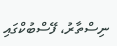ނިސްތާރު، ފޭސްބުކްގައި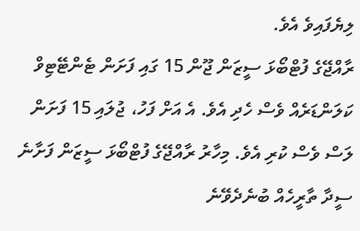ލިޔެފައިވެ އެވެ.
ރާއްޖޭގެ ފުޓްބޯޅަ ސީޒަން ޖޫން 15 ގައި ފަށަން ޓެންޓޭޓިވް ކަލަންޑަރެއް ވެސް ހެދި އެވެ. އެ އަށް ފަހު، ޖުލައި 15 ފަށަން ލަސް ވެސް ކުރި އެވެ. މިހާރު ރާއްޖޭގެ ފުޓްބޯޅަ ސީޒަން ފަށާނެ ސީދާ ތާރީހެއް ބުނެދެވޭނެ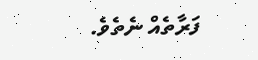ފަރާތެއް ނެތެވެ.